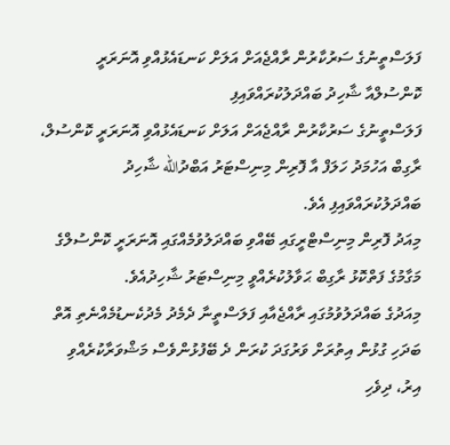ފަލަސްތީނުގެ ސަރުކާރުން ރާއްޖެއަށް އަލަށް ކަނޑައެޅުއްވި އޮނަރަރީ ކޮންސުލްއާ ޝާހިދު ބައްދަލުކުރައްވައިފި
ފަލަސްތީނުގެ ސަރުކާރުން ރާއްޖެއަށް އަލަށް ކަނޑައެޅުއްވި އޮނަރަރީ ކޮންސުލް، ރާގިބް އަހުމަދު ހަލަފް އާ ފޮރިން މިނިސްޓަރު އަބްދުالله ޝާހިދު ބައްދަލުކުރައްވައިފި އެވެ.
މިއަދު ފޮރިން މިނިސްޓްރީގައި ބޭއްވި ބައްދަލުވުމެއްގައި އޮނަރަރީ ކޮންސުލްގެ މަގާމުގެ ފަތްކޮޅު ރާގިބް ޙަވާލުކުރެއްވީ މިނިސްޓަރު ޝާހިދުއެވެ.
މިއަދުގެ ބައްދަލުވުމުގައި ރާއްޖެއާއި ފަލަސްތީނާ ދެމެދު މެދުކެނޑުމެއްނެތި އޮތް ބަދަހި ގުޅުން އިތުރަށް ވަރުގަދަ ކުރަން ދެ ބޭފުޅުންވެސް މަޝްވަރާކުރެއްވި އިރު، ދިވެހި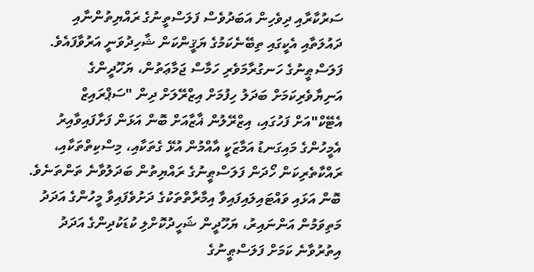ސަރުކާރާއި ދިވެހިން އަބަދުވެސް ފަލަސްތީނުގެ ރައްޔިތުންނާއި ދައުލަތާއި އެކީގައި ތިބޭނެކަމުގެ ޔަޤީންކަން ޝާހިދުވަނީ އަރުވާފައެވެ.
ފަލަސްޠީނުގެ ހަނގުރާމަވެރި ހަމާސް ޖަމާޢަތުން، ޔަހޫދީންގެ އަނިޔާވެރިކަމަށް ބަދަލު ހިފުމަށް އިޒްރޭލަށް ދިން "ސަޕްރައިޒް އެޓޭކް"އަށް ފަހުގައި، އިޒްރޭލުން ޣާޒާއަށް ބޮން އަޅަން ފަށާފައިވާއިރު އެމީހުންގެ މައިގަނޑު އަމާޒަކީ އާއްމުން އުޅޭ ގެތަކާއި، މިސްކިތްތަކާއި، ރައްކާތެރިކަން ހޯދަން ފަލަސްޠީނުގެ ރައްޔިތުން ބަދަލުވާނެ ތަންތަނެވެ.
ބޮން އަޅައި ވައްޓައިލައިފައިވާ އިމާރާތްތަކުގެ ދަށުވެފައިވާ މީހުންގެ އަދަދު މަތިވަމުން އަންނައިރު، ޔަހޫދީން ޝަހީދުކޮށްލި ކުޑަކުދިންގެ އަދަދު އިތުރުވާނެ ކަމަށް ފަލަސްޠީނުގެ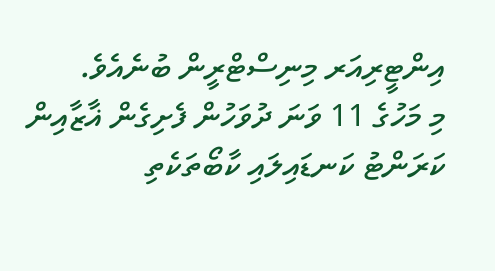އިންޓީރިއަރ މިނިސްޓްރީން ބުނެއެވެ.
މި މަހުގެ 11 ވަނަ ދުވަހުން ފެށިގެން ޣާޒާއިން ކަރަންޓު ކަނޑައިލައި ކާބޯތަކެތި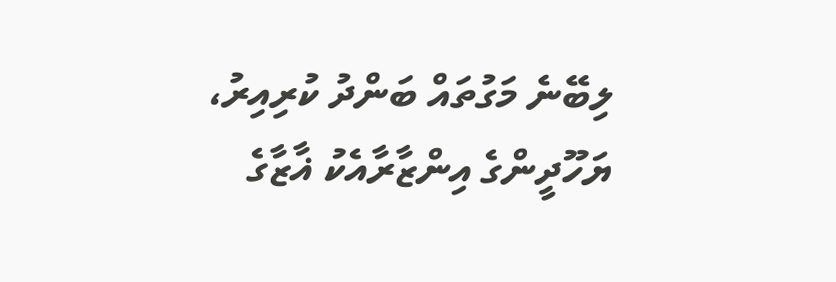ލިބޭނެ މަގުތައް ބަންދު ކުރިއިރު، ޔަހޫދީންގެ އިންޒާރާއެކު ޣާޒާގެ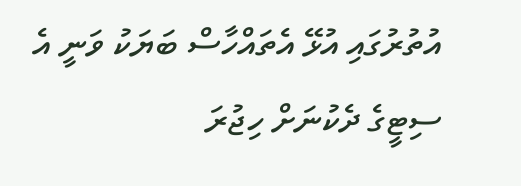އުތުރުގައި އުޅޭ އެތައްހާސް ބަޔަކު ވަނީ އެ ސިޓީގެ ދެކުނަށް ހިޖުރަ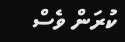ކުރަން ވެސް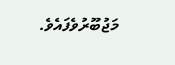މަޖުބޫރުވެފައެވެ.